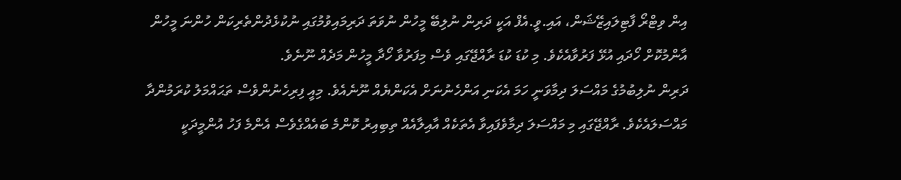އިން ވިޓްރޯ ފާޓިލައިޒޭޝަން، އައި.ވީ.އެފް އަކީ ދަރިން ނުލިބޭ މީހުން ނުވަތަ ދަރިމައިވުމުގައި ނުކުޅެދުންތެރިކަން ހުންނަ މީހުން އާންމުކޮށް ހޯދައި އުޅޭ ފަރުވާއެކެވެ. މި ކުޑަ ކުޑަ ރާއްޖޭގައި ވެސް މިފަރުވާ ހޯދާ މީހުން މަދެއް ނޫނެވެ.
ދަރިން ނުލިބުމުގެ މައްސަލަ ދިމާވަނީ ހަމަ އެކަނި އަންހެނުނަށް އެކަންޔެއް ނޫނެއެވެ. މިއީ ފިރިހެނުންވެސް ތަޙައްމަލު ކުރަމުންދާ މައްސަލައެކެވެ. ރާއްޖޭގައި މި މައްސަލަ ދިމާވެފައިވާ އެތަކެއް އާއިލާއެއް ތިބިއިރު ކޮންމެ ބައެއްގެވެސް އެންމެ ފަހު އުންމީދަކީ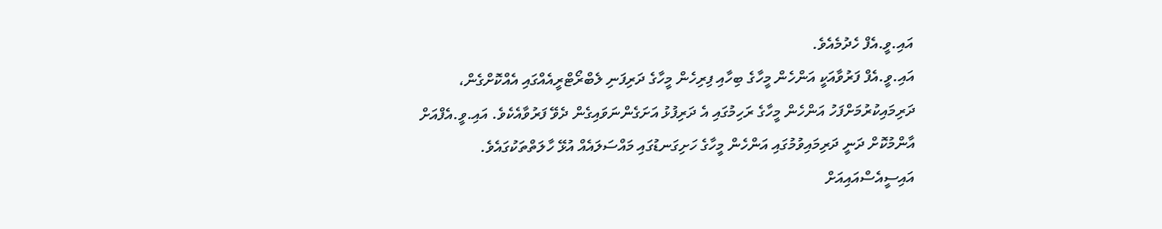އައި.ވީ.އެފް ހެދުމެއެވެ.
އައި.ވީ.އެފް ފަރުވާއަކީ އަންހެން މީހާގެ ބިހާއި ފިރިހެން މީހާގެ ދަރިފަނި ލެބްރޯޓްރީއެއްގައި އެއްކޮށްގެން، ދަރިމައިކުރުމަށްފަހު އަންހެން މީހާގެ ރަހިމުގައި އެ ދަރިފުޅު އަށަގެންނަވައިގެން ދެވޭ ފަރުވާއެކެވެ. އައި.ވީ.އެފްއަށް އާންމުކޮށް ދަނީ ދަރިމައިވުމުގައި އަންހެން މީހާގެ ހަށިގަނޑުގައި މައްސަލައެއް އުޅޭ ހާލަތްތަކުގައެވެ. އައިސީއެސްއައިއަށް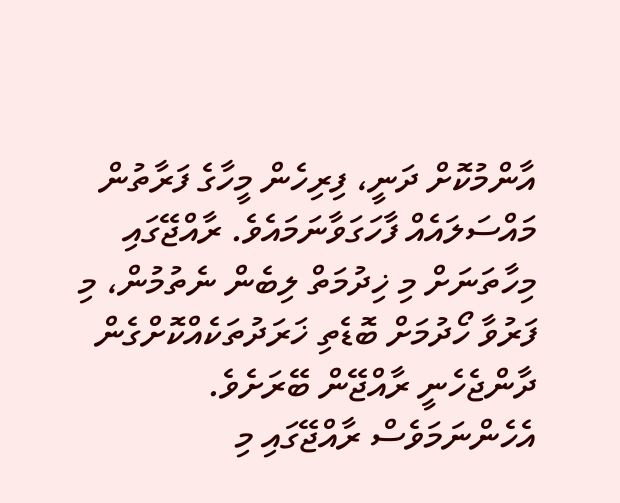އާންމުކޮށް ދަނީ، ފިރިހެން މީހާގެ ފަރާތުން މައްސަލައެއް ފާހަގަވާނަމައެވެ. ރާއްޖޭގައި މިހާތަނަށް މި ޚިދުމަތް ލިބެން ނެތުމުން، މި ފަރުވާ ހޯދުމަށް ބޮޑެތި ޚަރަދުތަކެއްކޮށްގެން ދާންޖެހެނީ ރާއްޖޭން ބޭރަށެވެ.
އެހެންނަމަވެސް ރާއްޖޭގައި މި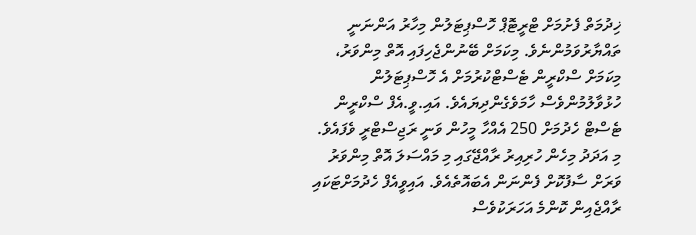ޚިދުމަތް ފެށުމަށް ޓްރީޓޮޕް ހޮސްޕިޓަލުން މިހާރު އަންނަނީ ތައްޔާރުވަމުންނެވެ. މިކަމަށް ބޭނުންޖެހިފައި އޮތް މިންވަރު، މިކަމަށް ސްކްރީން ޓެސްޓްކުރުމަށް އެ ހޮސްޕިޓަލުން ހުޅުވާލުމުންވެސް ހާމަވެގެންދިޔައެވެ. އައި.ވީ.އެފް ސްކްރީން ޓެސްޓް ހެދުމަށް 250 އެއްހާ މީހުން ވަނީ ރަޖިސްޓްރީ ވެފައެވެ.
މި އަދަދު މިހެން ހުރިއިރު ރާއްޖޭގައި މި މައްސަލަ އޮތް މިންވަރު ވަރަށް ސާފުކޮށް ފެންނަން އެބައޮތެއެވެ. އައިވީއެފް ހެދުމަށްޓަކައި ރާއްޖެއިން ކޮންމެ އަހަރަކުވެސް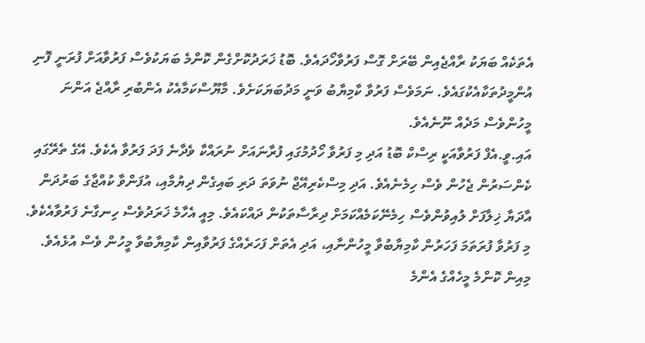އެތަކެއް ބަޔަކު ރާއްޖެއިން ބޭރަށް ގޮސް ފަރުވާހޯދައެވެ. ބޮޑު ޚަރަދުކޮށްގެން ކޮންމެ ބަޔަކުވެސް ފަރުވާއަށް ފުރަނީ ފޮނި އުންމީދުތަކާއެކުގައެވެ. ނަމަވެސް ފަރުވާ ކާމިޔާބު ވަނީ މަދުބަޔަކަށެވެ. މާޔޫސްކަމާއެކު އެންބުރި ރާއްޖެ އަންނަ މީހުންވެސް މަދެއް ނޫނެއެވެ.
އައި.ވީ.އެފް ފަރުވާއަކީ ރިސްކް ބޮޑު އަދި މި ފަރުވާ ހޯދުމުގައި ފުރާނައަށް ނުރައްކާ ވެދާނެ ފަދަ ފަރުވާ އެކެވެ. އޭގެ ތެރޭގައި ކެންސަރުން ޖެހުން ވެސް ހިމެނެއެވެ. އަދި މިސްކެރިއޭޖް ނުވަތަ ދަރި ބައިގެން ދިޔުމާއި، އުފަންވާ ކުއްޖާގެ ބަރުދަން އާދަޔާ ޚިލާފަށް ލުއިވުންވެސް ހިމެނޭކަމެއްކަމަށް ދިރާސާތަކުން ދައްކައެވެ. މިއީ އެހާމެ ޚަރަދުވެސް ހިނގާނެ ފަރުވާއެކެވެ. މި ފަރުވާ ފުރަތަމަ ފަހަރުން ކާމިޔާބުވާ މީހުންނާއި، އަދި އެތަށް ފަހަރެއްގެ ފަރުވާއިން ކާމިޔާބުވާ މީހުން ވެސް އުޅެއެވެ.
މިއިން ކޮންމެ މީހެއްގެ އެންމެ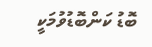ބޮޑު ކަންބޮޑުވުމަކީ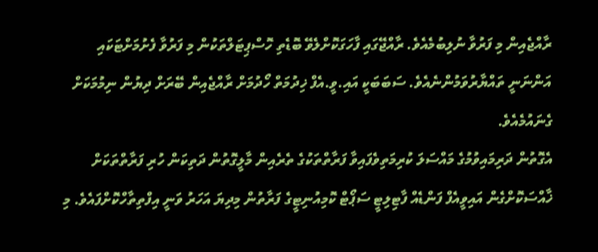ރާއްޖެއިން މި ފަރުވާ ނުލިބުމެއެވެ. ރާއްޖޭގައި ފާހަގަކޮށްލެވޭ ބޮޑެތި ހޮސްޕިޓަލްތަކުން މި ފަރުވާ ފެށުމަށްޓަކައި އަންނަނީ ތައްޔާރުވަމުންނެއެވެ. ސަބަބަކީ އައި.ވީ.އެފް ޚިދުމަތް ހޯދުމަށް ރާއްޖެއިން ބޭރަށް ދިޔުން ނިމުމަކަށް ގެނައުމެއެވެ.
އެގޮތުން ދަރިމައިވުމުގެ މައްސަލަ ކުރިމަތިވެފައިވާ ފަރާތްތަކުގެ ތެރެއިން މާލީގޮތުން ދަތިކަން ހުރި ފަރާތްތަކަށް ޚާއްސަކޮށްގެން އައިވީއެފް ފަންޑެއް ފާޓިލިޓީ ސަޕޯޓް ކޮމިއުނިޓީގެ ފަރާތުން މިދިޔަ އަހަރު ވަނީ އިފްތިތާހްކޮށްފައެވެ. މި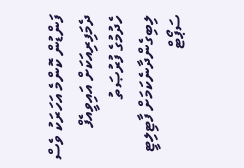ފަންޑުން ކޮންމެ އަހަރަކު ވެސް ދެމަފިރިއަކަށް އައިވީއެފް ހެދުމުގެ ފުރުޞަތު ލިބިގެންދާނެކަމަށް ފާޓިލިޓީ ސަޕޯޓް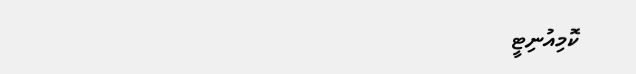ކޮމިއުނިޓީ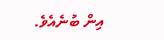އިން ބުނެއެވެ.